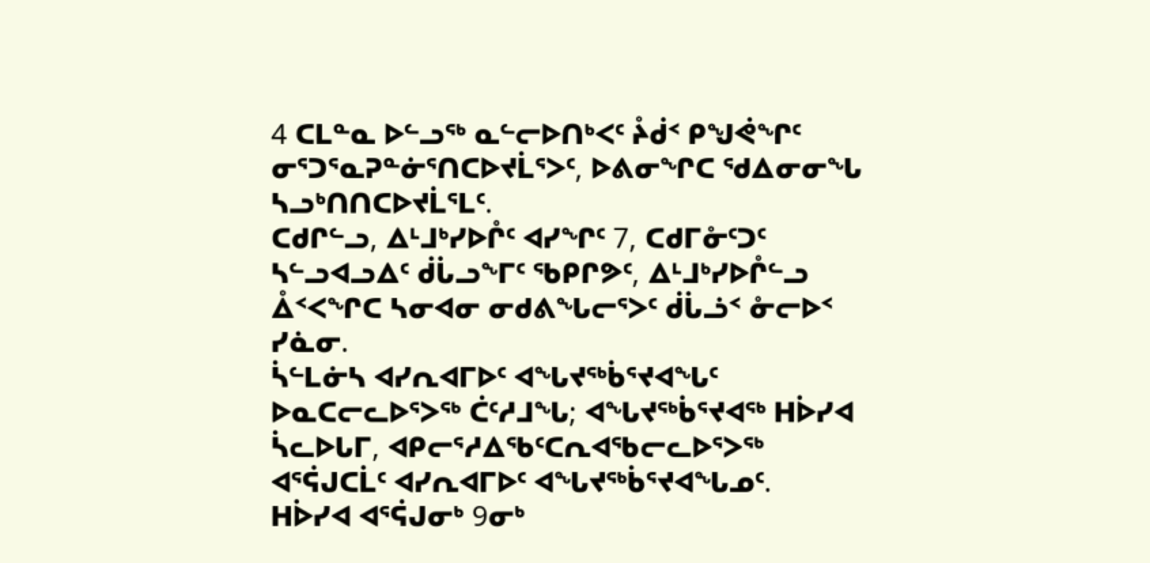4 ᑕᒪᓐᓇ ᐅᓪᓗᖅ ᓇᓪᓕᐅᑎᒃᐸᑦ ᔧᑰᑉ ᑭᖑᕚᖏᑦ ᓂᕐᑐᕐᓇᕈᓐᓃᕐᑎᑕᐅᔪᒫᕐᐳᑦ, ᐅᕕᓂᖏᑕ ᖁᐃᓂᓂᖓ ᓴᓗᒃᑎᑎᑕᐅᔪᒫᕐᒪᑦ.
ᑕᑯᒋᓪᓗ, ᐃᒻᒧᒃᓯᐅᒊᑦ ᐊᓯᖏᑦ 7, ᑕᑯᒥᓁᑦᑐᑦ ᓴᓪᓗᐊᓗᐃᑦ ᑰᒑᓗᖕᒥᑦ ᖃᑭᒋᕗᑦ, ᐃᒻᒧᒃᓯᐅᒊᓪᓗ ᐂᑉᐸᖏᑕ ᓴᓂᐊᓂ ᓂᑯᕕᖓᓕᕐᐳᑦ ᑰᒑᓘᑉ ᓁᓕᐅᑉ ᓯᓈᓂ.
ᓵᓪᒪᓃᓴ ᐊᓯᕆᐊᒥᐅᑦ ᐊᖓᔪᖅᑳᕐᔪᐊᖓᑦ ᐅᓇᑕᓕᓚᐅᕐᐳᖅ ᑖᑦᓱᒧᖓ; ᐊᖓᔪᖅᑳᕐᔪᐊᖅ ᕼᐆᓯᐊ ᓵᓚᐅᒐᒥ, ᐊᑭᓕᕐᓱᐃᖃᑦᑕᕆᐊᖃᓕᓚᐅᕐᐳᖅ ᐊᕐᕌᒍᑕᒫᑦ ᐊᓯᕆᐊᒥᐅᑦ ᐊᖓᔪᖅᑳᕐᔪᐊᖓᓄᑦ.
ᕼᐆᓯᐊ ᐊᕐᕌᒍᓂᒃ 9ᓂᒃ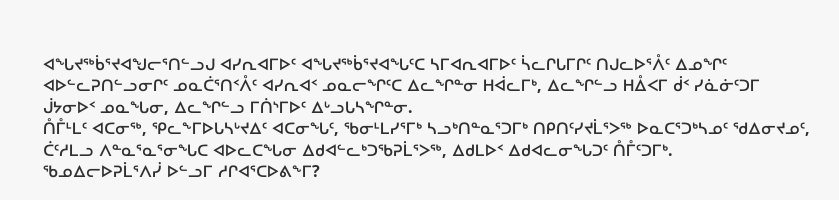ᐊᖓᔪᖅᑳᕐᔪᐊᖑᓕᕐᑎᓪᓗᒍ ᐊᓯᕆᐊᒥᐅᑦ ᐊᖓᔪᖅᑳᕐᔪᐊᖓᑦᑕ ᓴᒥᐊᕆᐊᒥᐅᑦ ᓵᓚᒋᒐᒥᒋᑦ ᑎᒍᓚᐅᕐᐰᑦ ᐃᓄᖏᑦ ᐊᐅᓪᓚᕈᑎᓪᓗᓂᒋᑦ ᓄᓇᑖᕐᑎᑉᐰᑦ ᐊᓯᕆᐊᑉ ᓄᓇᓕᖏᑦᑕ ᐃᓚᖏᓐᓂ ᕼᐋᓚᒥᒃ, ᐃᓚᖏᓪᓗ ᕼᐂᐸᒥ ᑰᑉ ᓯᓈᓃᑦᑐᒥ ᒎᔭᓂᐅᑉ ᓄᓇᖓᓂ, ᐃᓚᖏᓪᓗ ᒥᑏᔅᒥᐅᑦ ᐃᒡᓗᒐᓴᖏᓐᓂ.
ᑍᒤᒻᒪᑦ ᐊᑕᓂᖅ, ᕿᓚᖕᒥᐅᒐᓴᒡᔪᐃᑦ ᐊᑕᓂᖓᑦ, ᖃᓂᒻᒪᓯᕐᒥᒃ ᓴᓗᒃᑎᓐᓇᕐᑐᒥᒃ ᑎᑭᑎᑦᓯᔪᒫᕐᐳᖅ ᐅᓇᑕᕐᑐᒃᓴᓄᑦ ᖁᐃᓂᔪᓄᑦ, ᑖᑦᓱᒪᓗ ᐱᓐᓇᕐᓇᕐᓂᖓᑕ ᐊᐅᓚᑕᖓᓂ ᐃᑯᐊᓪᓚᒃᑐᖃᕈᒫᕐᐳᖅ, ᐃᑯᒪᐅᑉ ᐃᑯᐊᓚᓂᖓᑐᑦ ᑍᒤᑦᑐᒥᒃ.
ᖃᓄᐃᓕᐅᕈᒫᕐᐱᓰ ᐅᓪᓗᒥ ᓱᒋᐊᕐᑕᐅᕕᖕᒥ?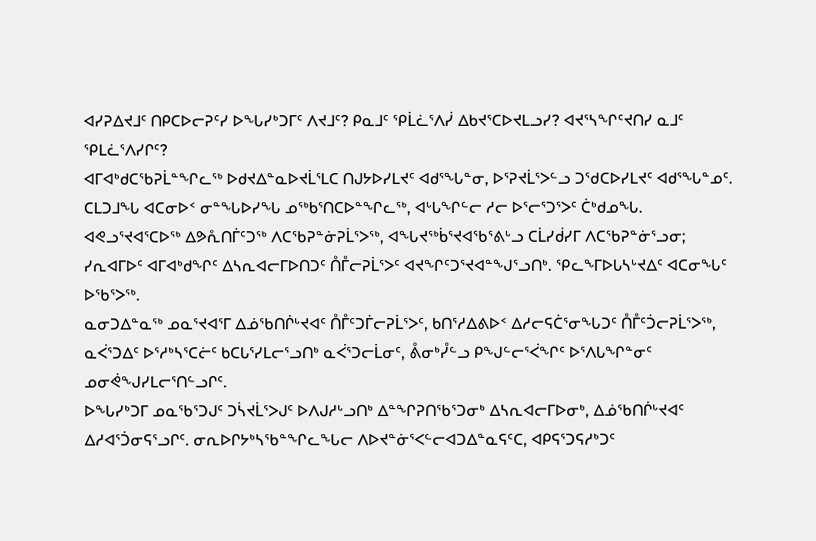ᐊᓯᕈᐃᔪᒧᑦ ᑎᑭᑕᐅᓕᕈᑦᓯ ᐅᖓᓯᒃᑐᒥᑦ ᐱᔪᒧᑦ? ᑭᓇᒧᑦ ᕿᒫᓛᕐᐱᓰ ᐃᑲᔪᕐᑕᐅᔪᒪᓗᓯ? ᐊᔪᕐᓴᖏᑦᔪᑎᓯ ᓇᒧᑦ ᕿᒪᓛᕐᐱᓯᒋᑦ?
ᐊᒥᐊᒃᑯᑕᖃᕈᒫᓐᖏᓚᖅ ᐅᑯᔪᐃᓐᓇᐅᔪᒫᕐᒪᑕ ᑎᒍᔭᐅᓯᒪᔪᑦ ᐊᑯᕐᖓᓐᓂ, ᐅᕐᕈᔪᒫᕐᐳᓪᓗ ᑐᖁᑕᐅᓯᒪᔪᑦ ᐊᑯᕐᖓᓐᓄᑦ. ᑕᒪᑐᒧᖓ ᐊᑕᓂᐅᑉ ᓂᓐᖓᐅᓯᖓ ᓄᖅᑲᕐᑎᑕᐅᓐᖏᓚᖅ, ᐊᒡᒐᖏᓪᓕ ᓱᓕ ᐅᕐᓕᕐᑐᕐᐳᑦ ᑖᒃᑯᓄᖓ.
ᐊᕙᓗᕐᔪᐊᕐᑕᐅᖅ ᐃᕗᕅᑎᒦᑦᑐᖅ ᐱᑕᖃᕈᓐᓃᕈᒫᕐᐳᖅ, ᐊᖓᔪᖅᑳᕐᔪᐊᖃᕐᕕᒡᓗ ᑕᒫᓯᑰᓯᒥ ᐱᑕᖃᕈᓐᓃᕐᓗᓂ; ᓯᕆᐊᒥᐅᑦ ᐊᒥᐊᒃᑯᖏᑦ ᐃᓴᕆᐊᓕᒥᐅᑎᑐᑦ ᑍᒤᓕᕈᒫᕐᐳᑦ ᐊᔪᖏᑦᑐᕐᔪᐊᓐᖑᕐᓗᑎᒃ. ᕿᓚᖕᒥᐅᒐᓴᒡᔪᐃᑦ ᐊᑕᓂᖓᑦ ᐅᖃᕐᐳᖅ.
ᓇᓂᑐᐃᓐᓇᖅ ᓄᓇᕐᔪᐊᕐᒥ ᐃᓅᖃᑎᒌᒡᔪᐊᑦ ᑍᒤᑦᑐᒦᓕᕈᒫᕐᐳᑦ, ᑲᑎᕐᓱᐃᕕᐅᑉ ᐃᓱᓕᕋᑖᕐᓂᖓᑐᑦ ᑍᒤᑦᑑᓕᕈᒫᕐᐳᖅ, ᓇᐹᕐᑐᐃᑦ ᐅᕐᓱᒃᓴᕐᑕᓖᑦ ᑲᑕᒐᕐᓯᒪᓕᕐᓗᑎᒃ ᓇᐹᕐᑐᓕᒫᓂᑦ, ᕔᓂᒃᓮᓪᓗ ᑭᖑᓪᓕᕐᐹᖏᑦ ᐅᕐᐱᒐᖏᓐᓂᑦ ᓄᓂᕚᖑᓯᒪᓕᕐᑎᓪᓗᒋᑦ.
ᐅᖓᓯᒃᑐᒥ ᓄᓇᖃᕐᑐᒍᑦ ᑐᓵᔪᒫᕐᐳᒍᑦ ᐅᐱᒍᓱᒡᓗᑎᒃ ᐃᓐᖏᕈᑎᖃᕐᑐᓂᒃ ᐃᓴᕆᐊᓕᒥᐅᓂᒃ, ᐃᓅᖃᑎᒌᒡᔪᐊᑦ ᐃᓱᐊᕐᑑᓂᕋᕐᓗᒋᑦ. ᓂᕆᐅᒋᔭᒃᓴᖃᓐᖏᓚᖓᓕ ᐱᐅᔪᓐᓃᕐᐸᓪᓕᐊᑐᐃᓐᓇᕋᑦᑕ, ᐊᑭᕋᕐᑐᕋᓱᒃᑐᑦ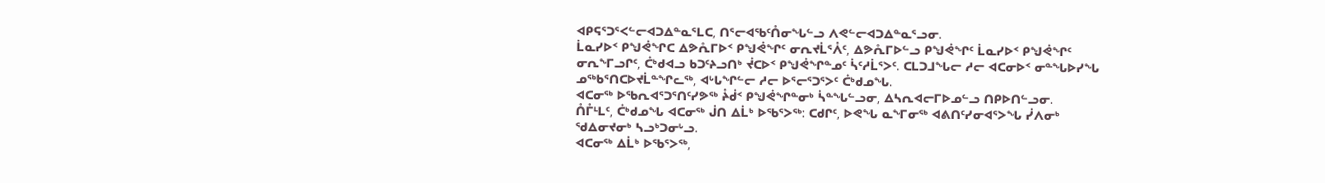ᐊᑭᕋᕐᑐᕐᐸᓪᓕᐊᑐᐃᓐᓇᕐᒪᑕ, ᑎᕐᓕᐊᖃᑦᑍᓂᖓᓪᓗ ᐱᕙᓪᓕᐊᑐᐃᓐᓇᕐᓗᓂ.
ᒫᓇᓯᐅᑉ ᑭᖑᕚᖏᑕ ᐃᕗᕅᒥᐅᑉ ᑭᖑᕚᖏᑦ ᓂᕆᔪᒫᕐᐰᑦ, ᐃᕗᕅᒥᐅᓪᓗ ᑭᖑᕚᖏᑦ ᒫᓇᓯᐅᑉ ᑭᖑᕚᖏᑦ ᓂᕆᖕᒥᓗᒋᑦ, ᑖᒃᑯᐊᓗ ᑲᑐᑦᔨᓗᑎᒃ ᔫᑕᐅᑉ ᑭᖑᕚᖏᓐᓄᑦ ᓵᑦᓱᒫᕐᐳᑦ. ᑕᒪᑐᒧᖓᓕ ᓱᓕ ᐊᑕᓂᐅᑉ ᓂᓐᖓᐅᓯᖓ ᓄᖅᑲᕐᑎᑕᐅᔪᒫᓐᖏᓚᖅ, ᐊᒡᒐᖏᓪᓕ ᓱᓕ ᐅᕐᓕᕐᑐᕐᐳᑦ ᑖᒃᑯᓄᖓ.
ᐊᑕᓂᖅ ᐅᖃᕆᐊᕐᑐᕐᑎᑦᓯᕗᖅ ᔧᑰᑉ ᑭᖑᕚᖏᓐᓂᒃ ᓵᓐᖓᓪᓗᓂ, ᐃᓴᕆᐊᓕᒥᐅᓄᓪᓗ ᑎᑭᐅᑎᓪᓗᓂ.
ᑍᒤᒻᒪᑦ, ᑖᒃᑯᓄᖓ ᐊᑕᓂᖅ ᒎᑎ ᐃᒫᒃ ᐅᖃᕐᐳᖅ: ᑕᑯᒋᑦ, ᐅᕙᖓ ᓇᖕᒥᓂᖅ ᐊᕕᑎᑦᓯᓂᐊᕐᐳᖓ ᓰᐱᓂᒃ ᖁᐃᓂᔪᓂᒃ ᓴᓗᒃᑐᓂᒡᓗ.
ᐊᑕᓂᖅ ᐃᒫᒃ ᐅᖃᕐᐳᖅ,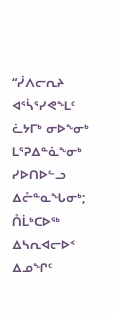“ᓰᐱᓕᕆᔨ ᐊᕐᓵᕐᓯᕙᖕᒪᑦ ᓛᔭᒥᒃ ᓂᐅᖕᓂᒃ ᒪᕐᕈᐃᓐᓈᖕᓂᒃ ᓯᐅᑎᐅᓪᓗ ᐃᓔᓐᓇᖓᓂᒃ; ᑍᒫᒃᑕᐅᖅ ᐃᓴᕆᐊᓕᐅᑉ ᐃᓄᖏᑦ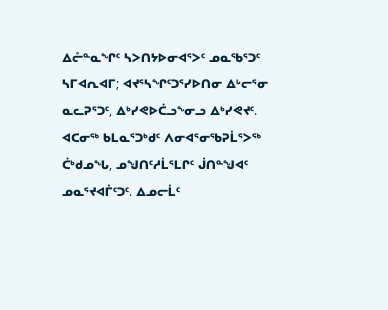ᐃᓔᓐᓇᖏᑦ ᓴᐳᑎᔭᐅᓂᐊᕐᐳᑦ ᓄᓇᖃᕐᑐᑦ ᓴᒥᐊᕆᐊᒥ; ᐊᔪᕐᓴᖏᑦᑐᕐᓯᐅᑎᓂ ᐃᒡᓕᕐᓂ ᓇᓚᕈᕐᑐᑦ, ᐃᒃᓯᕙᐅᑖᓗᖕᓂᓗ ᐃᒃᓯᕙᔪᑦ.
ᐊᑕᓂᖅ ᑲᒪᓇᕐᑐᒃᑯᑦ ᐱᓂᐊᕐᓂᖃᕈᒫᕐᐳᖅ ᑖᒃᑯᓄᖓ, ᓄᖑᑎᑦᓱᒫᕐᒪᒋᑦ ᒎᑎᓐᖑᐊᑦ ᓄᓇᕐᔪᐊᒦᑦᑐᑦ. ᐃᓄᓕᒫᑦ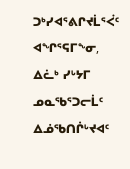ᑐᒃᓯᐊᕐᕕᒋᔪᒫᕐᐹᑦ ᐊᖏᕐᕋᒥᖕᓂ, ᐃᓛᒃ ᓯᒡᔭᒥ ᓄᓇᖃᕐᑐᓕᒫᑦ ᐃᓅᖃᑎᒌᒡᔪᐊᑦ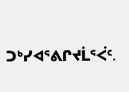ᑐᒃᓯᐊᕐᕕᒋᔪᒫᕐᐹᑦ.